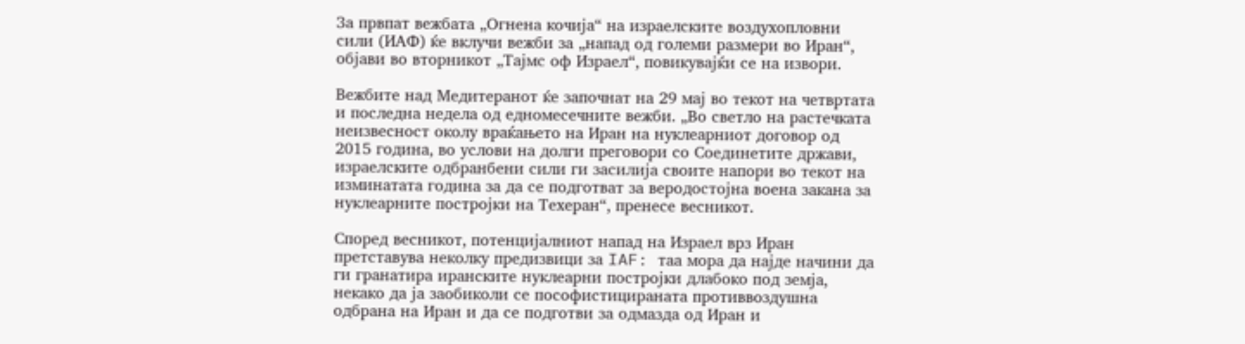За првпат вежбата „Огнена кочија“ на израелските воздухопловни сили (ИАФ) ќе вклучи вежби за „напад од големи размери во Иран“, објави во вторникот „Тајмс оф Израел“, повикувајќи се на извори.

Вежбите над Медитеранот ќе започнат на 29 мај во текот на четвртата и последна недела од едномесечните вежби. „Во светло на растечката неизвесност околу враќањето на Иран на нуклеарниот договор од 2015 година, во услови на долги преговори со Соединетите држави, израелските одбранбени сили ги засилија своите напори во текот на изминатата година за да се подготват за веродостојна воена закана за нуклеарните постројки на Техеран“, пренесе весникот.

Според весникот, потенцијалниот напад на Израел врз Иран претставува неколку предизвици за IAF: таа мора да најде начини да ги гранатира иранските нуклеарни постројки длабоко под земја, некако да ја заобиколи се пософистицираната противвоздушна одбрана на Иран и да се подготви за одмазда од Иран и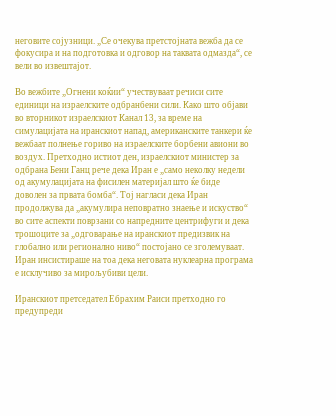неговите сојузници. „Се очекува претстојната вежба да се фокусира и на подготовка и одговор на таквата одмазда“, се вели во извештајот.

Во вежбите „Огнени коќии“ учествуваат речиси сите единици на израелските одбранбени сили. Како што објави во вторникот израелскиот Канал 13, за време на симулацијата на иранскиот напад, американските танкери ќе вежбаат полнење гориво на израелските борбени авиони во воздух. Претходно истиот ден, израелскиот министер за одбрана Бени Ганц рече дека Иран е „само неколку недели од акумулацијата на фисилен материјал што ќе биде доволен за првата бомба“. Тој нагласи дека Иран продолжува да „акумулира неповратно знаење и искуство“ во сите аспекти поврзани со напредните центрифуги и дека трошоците за „одговарање на иранскиот предизвик на глобално или регионално ниво“ постојано се зголемуваат. Иран инсистираше на тоа дека неговата нуклеарна програма е исклучиво за мирољубиви цели.

Иранскиот претседател Ебрахим Раиси претходно го предупреди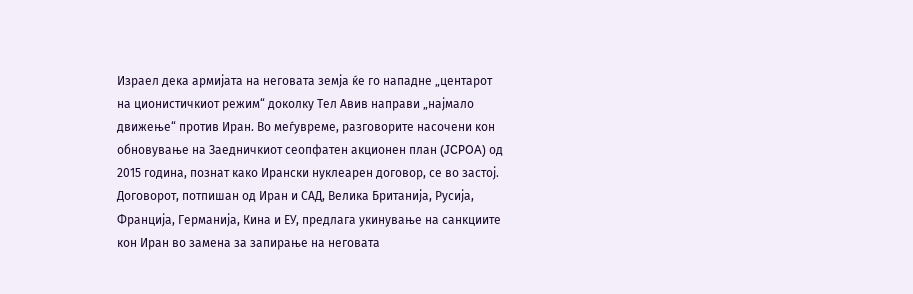Израел дека армијата на неговата земја ќе го нападне „центарот на ционистичкиот режим“ доколку Тел Авив направи „најмало движење“ против Иран. Во меѓувреме, разговорите насочени кон обновување на Заедничкиот сеопфатен акционен план (JCPOA) од 2015 година, познат како Ирански нуклеарен договор, се во застој. Договорот, потпишан од Иран и САД, Велика Британија, Русија, Франција, Германија, Кина и ЕУ, предлага укинување на санкциите кон Иран во замена за запирање на неговата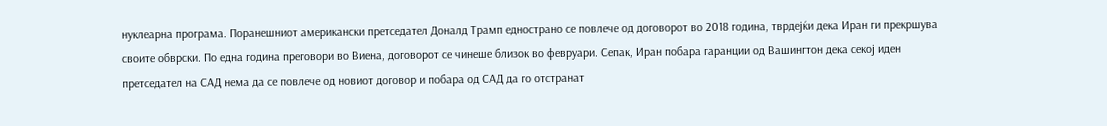нуклеарна програма. Поранешниот американски претседател Доналд Трамп еднострано се повлече од договорот во 2018 година, тврдејќи дека Иран ги прекршува своите обврски. По една година преговори во Виена, договорот се чинеше близок во февруари. Сепак, Иран побара гаранции од Вашингтон дека секој иден претседател на САД нема да се повлече од новиот договор и побара од САД да го отстранат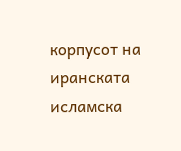корпусот на иранската исламска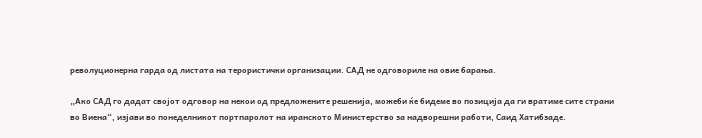револуционерна гарда од листата на терористички организации. САД не одговориле на овие барања.

„Ако САД го дадат својот одговор на некои од предложените решенија, можеби ќе бидеме во позиција да ги вратиме сите страни во Виена“, изјави во понеделникот портпаролот на иранското Министерство за надворешни работи, Саид Хатибзаде.